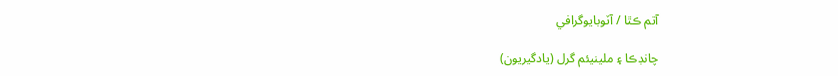آتم ڪٿا / آٽوبايوگرافي

چانڊڪا ۽ ملينيئم گرل (يادگيريون)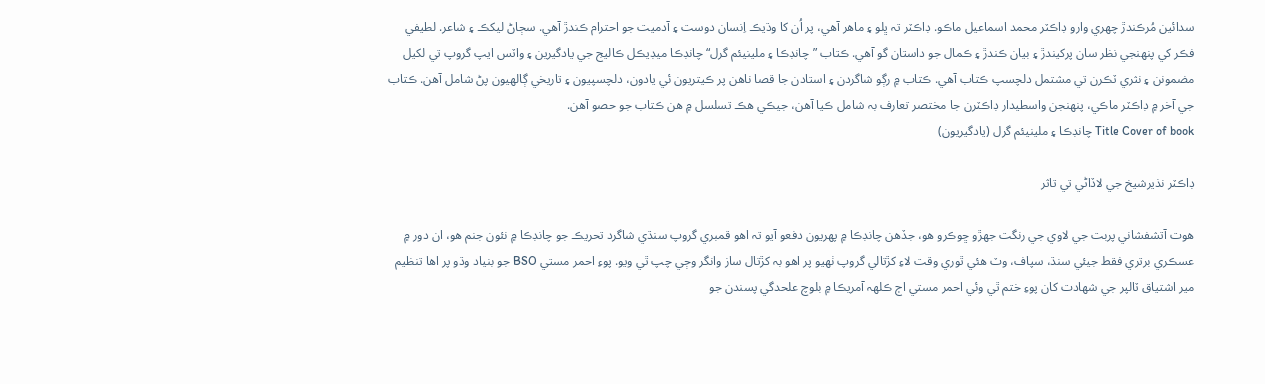سدائين مُرڪندڙ چھري وارو ڊاڪٽر محمد اسماعيل ماڪو. ڊاڪٽر تہ ڀلو ۽ ماهر آهي، پر اُن کا وڌيڪ اِنسان دوست ۽ آدميت جو احترام ڪندڙ آهي. سڄاڻ ليکڪ ۽ شاعر. لطيفي فڪر کي پنهنجي نظر سان پرکيندڙ ۽ بيان ڪندڙ ۽ ڪمال جو داستان گو آهي. ڪتاب ”چانڊڪا ۽ ملينيئم گرل“ چانڊڪا ميڊيڪل ڪاليج جي يادگيرين ۽ واٽس ايپ گروپ تي لکيل مضمونن ۽ نثري ٽڪرن تي مشتمل دلچسپ ڪتاب آھي. ڪتاب ۾ رڳو شاگردن ۽ استادن جا قصا ناھن پر ڪيتريون ئي يادون، دلچسپيون ۽ تاريخي ڳالھيون پڻ شامل آھن. ڪتاب جي آخر ۾ ڊاڪٽر ماڪي، پنھنجن واسطيدار ڊاڪٽرن جا مختصر تعارف بہ شامل ڪيا آهن، جيڪي هڪ تسلسل ۾ هن ڪتاب جو حصو آهن.
Title Cover of book چانڊڪا ۽ ملينيئم گرل (يادگيريون)

ڊاڪٽر نذيرشيخ جي لاڏاڻي تي تاثر

هوت آتشفشاني پربت جي لاوي جي رنگت جھڙو ڇوڪرو هو، جڏهن چانڊڪا ۾ پھريون دفعو آيو تہ اهو قمبري گروپ سنڌي شاگرد تحريڪ جو چانڊڪا ۾ نئون جنم هو، ان دور ۾ عسڪري برتري فقط جيئي سنڌ، سپاف، وٽ هئي ٿوري وقت لاءِ کڙتالي گروپ ٺھيو پر اهو بہ کڙتال ساز وانگر وڄي چپ ٿي ويو. پوءِ احمر مستي BSO جو بنياد وڌو پر اها تنظيم مير اشتياق ٽالپر جي شھادت کان پوءِ ختم ٿي وئي احمر مستي اڄ ڪلھہ آمريڪا ۾ بلوچ علحدگي پسندن جو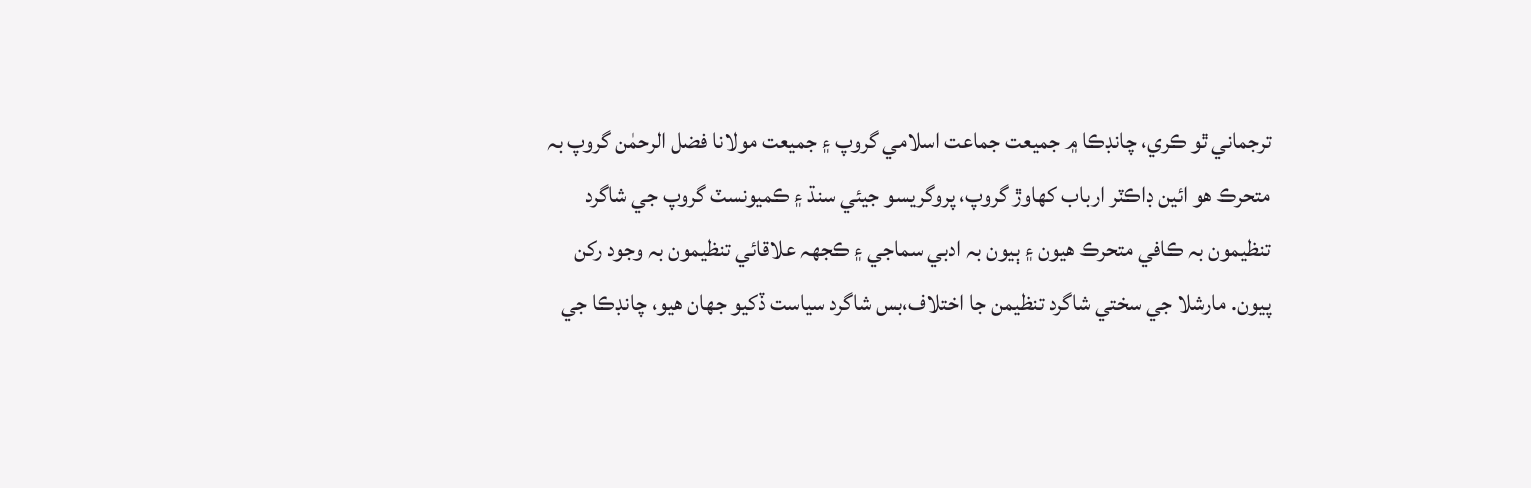ترجماني ٿو ڪري، چانڊڪا ۾ جميعت جماعت اسلامي گروپ ۽ جميعت مولانا فضل الرحمٰن گروپ بہ متحرڪ هو ائين ڊاڪٽر ارباب کھاوڙ گروپ، پروگريسو جيئي سنڌ ۽ ڪميونسٽ گروپ جي شاگرد تنظيمون بہ ڪافي متحرڪ هيون ۽ ٻيون بہ ادبي سماجي ۽ ڪجهہ علاقائي تنظيمون بہ وجود رکن پيون. مارشلا جي سختي شاگرد تنظيمن جا اختلاف،بس شاگرد سياست ڏکيو جھان هيو، چانڊڪا جي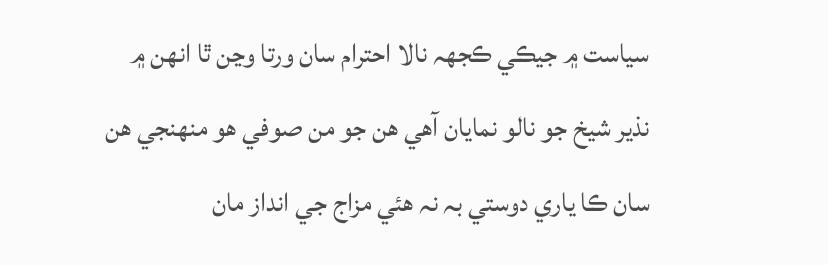سياست ۾ جيڪي ڪجهہ نالا احترام سان ورتا وڃن ٿا انھن ۾ نذير شيخ جو نالو نمايان آهي هن جو من صوفي هو منھنجي هن سان ڪا ياري دوستي بہ نہ هئي مزاج جي انداز مان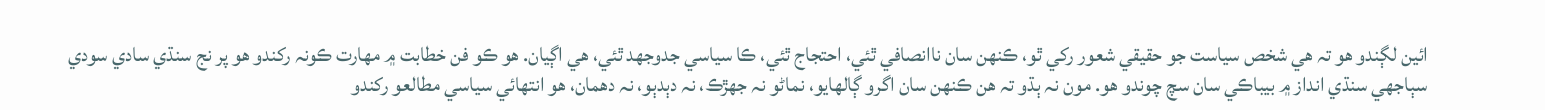ائين لڳندو هو تہ هي شخص سياست جو حقيقي شعور رکي ٿو، ڪنھن سان ناانصافي ٿئي، احتجاج ٿئي، ڪا سياسي جدوجھد ٿئي، هي اڳيان. هو ڪو فن خطابت ۾ مھارت ڪونہ رکندو هو پر نج سنڌي سادي سودي سٻاجهي سنڌي انداز ۾ بيباڪي سان سچ چوندو هو. مون نہ ٻڌو تہ هن ڪنھن سان اگرو ڳالھايو، نماڻو نہ جهڙڪ، نہ دٻدٻو، نہ دهمان، هو انتھائي سياسي مطالعو رکندو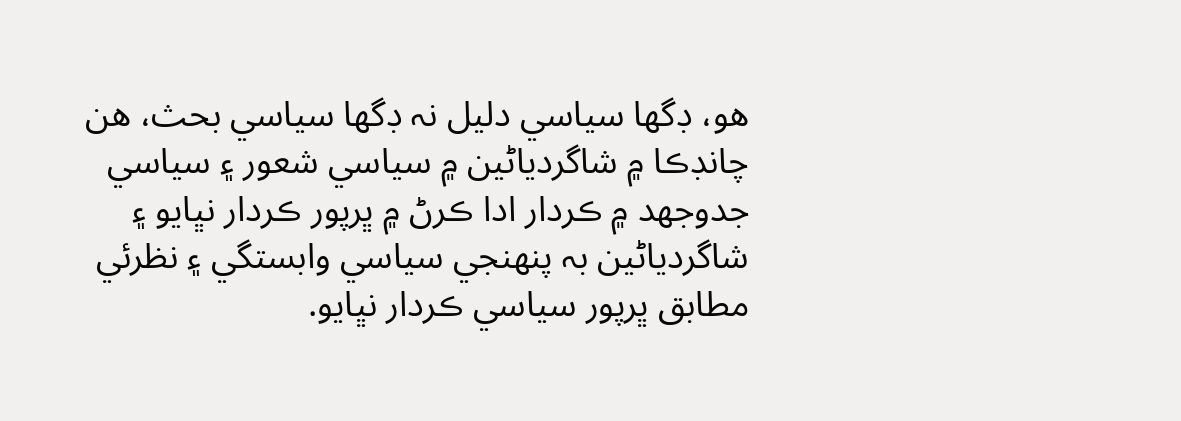هو، ڊگها سياسي دليل نہ ڊگها سياسي بحث، هن چانڊڪا ۾ شاگردياڻين ۾ سياسي شعور ۽ سياسي جدوجھد ۾ ڪردار ادا ڪرڻ ۾ ڀرپور ڪردار نڀايو ۽ شاگردياڻين بہ پنھنجي سياسي وابستگي ۽ نظرئي مطابق ڀرپور سياسي ڪردار نڀايو.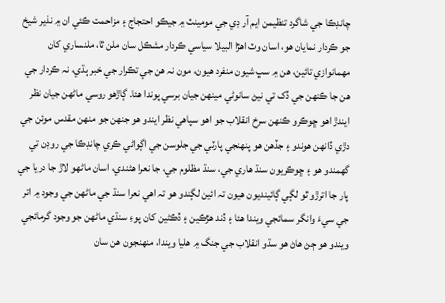چانڊڪا جي شاگرد تنظيمن ايم آر ڊي جي مومينٽ ۾ جيڪو احتجاج ۽ مزاحمت ڪئي ان ۾ نذير شيخ جو ڪردار نمايان هو، اسان وٽ اهڙا البيلا سياسي ڪردار مشڪل سان ملن ٿا، ملنساري کان مھمانوازي تائين، هن ۾ سڀ شيون منفرد هيون، مون نہ هن جي تڪرار جي خبر ٻڌي، نہ ڪردار جي هن جا ڪنھن جي ڏک تي نيڻ سانوڻي مينھن جيان برسي پوندا هئا. ڳاڙهو روسي ماڻھن جيان نظر ايندڙ اهو ڇوڪرو ڪنھن سرخ انقلاب جو اهو سپاهي نظر ايندو هو جنھن جو منھن مقدس موئن جي دڙي ڏانھن هوندو ۽ جڏهن هو پنھنجي پارٽي جي جلوسن جي اڳواڻي ڪري چانڊڪا جي روڊن تي گهمندو هو ۽ ڇوڪريون سنڌ هاري جي، سنڌ مظلوم جي، جا نعرا هڻندي، اسان ماڻھو لاڙ جا دريا جي پار جا اترڙو ٿو لڳي ڳائينديون هيون تہ ائين لڳندو هو تہ اهي نعرا سنڌ جي ماڻھن جي وجود ۾ اتر جي سيءَ وانگر سمائجي ويندا هئا ۽ ڏند هڙڪين ۽ ڏڪڻين کان پوءِ سنڌي ماڻھن جو وجود گرمائجي ويندو هو ڄڻ هاڻ هو سڌو انقلاب جي جنگ ۾ هليا ويندا، منھنجون هن سان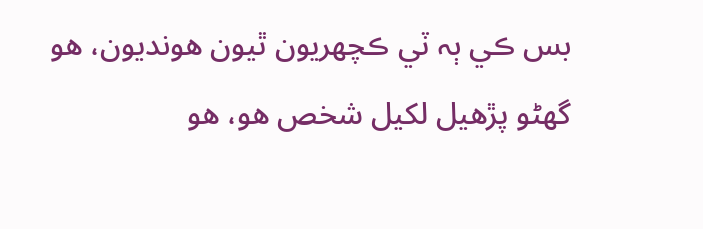بس ڪي ٻہ ٽي ڪچھريون ٿيون هونديون، هو گهڻو پڙهيل لکيل شخص هو، هو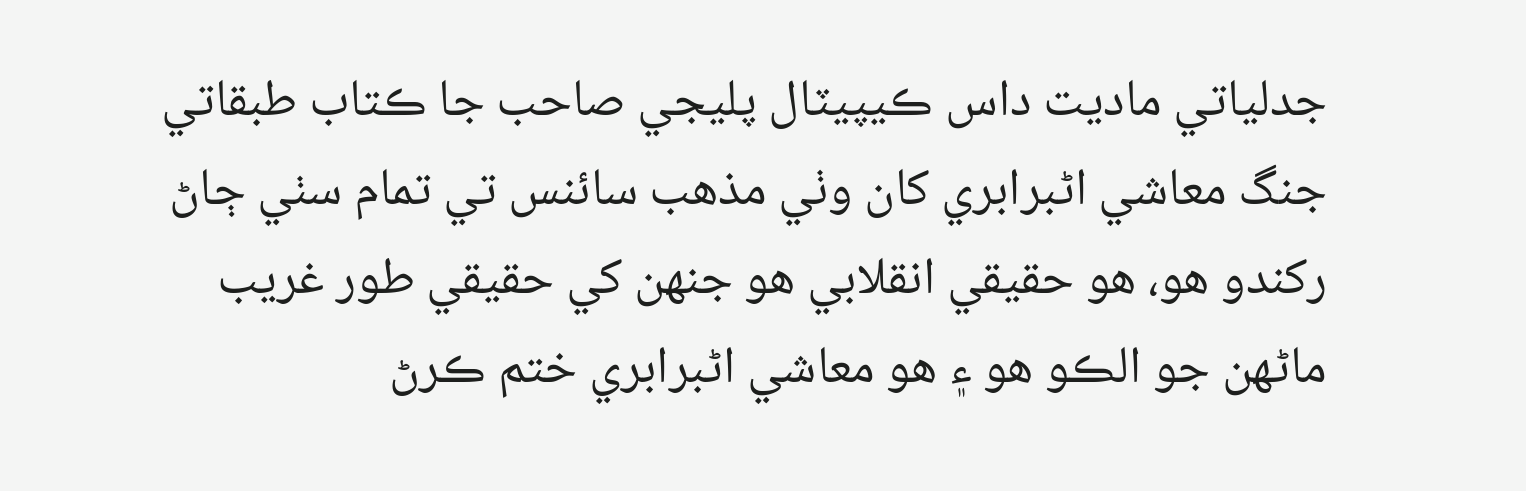جدلياتي ماديت داس ڪيپيٽال پليجي صاحب جا ڪتاب طبقاتي جنگ معاشي اڻبرابري کان وٺي مذهب سائنس تي تمام سٺي ڄاڻ رکندو هو، هو حقيقي انقلابي هو جنھن کي حقيقي طور غريب ماڻھن جو الڪو هو ۽ هو معاشي اڻبرابري ختم ڪرڻ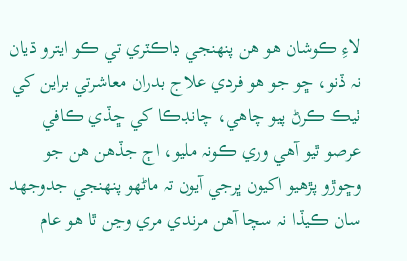لاءِ ڪوشان هو هن پنھنجي ڊاڪٽري تي ڪو ايترو ڌيان نہ ڏنو، ڇو جو هو فردي علاج بدران معاشرتي براين کي ٺيڪ ڪرڻ پيو چاهي، چانڊڪا کي ڇڏي ڪافي عرصو ٿيو آهي وري ڪونہ مليو، اڄ جڏهن هن جو وڇوڙو پڙهيو اکيون ڀرجي آيون تہ ماڻھو پنھنجي جدوجھد سان ڪيڏا نہ سچا آهن مرندي مري وڃن ٿا هو عام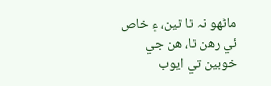ماڻھو نہ ٿا ٿين، ۽ خاص ئي رهن ٿا، هن جي خوبين تي ايوب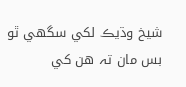شيخ وڌيڪ لکي سگهي ٿو بس مان تہ هن کي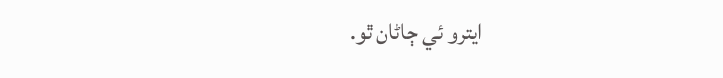ايترو ئي ڄاڻان ٿو.